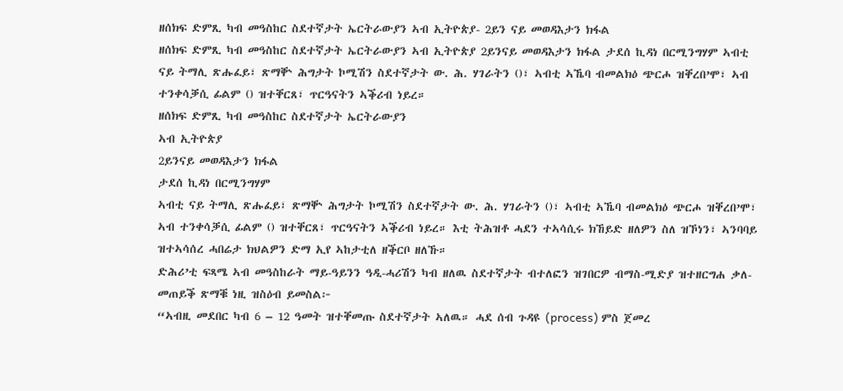ዘሰክፍ ድምጺ ካብ መዓስከር ስደተኛታት ኤርትራውያን ኣብ ኢትዮጵያ- 2ይን ናይ መወዳእታን ክፋል
ዘሰክፍ ድምጺ ካብ መዓስከር ስደተኛታት ኤርትራውያን ኣብ ኢትዮጵያ 2ይንናይ መወዳእታን ክፋል ታደሰ ኪዳነ በርሚንግሃም ኣብቲ ናይ ትማሊ ጽሑፈይ፣ ጽማቝ ሕግታት ኮሚሽን ስደተኛታት ው. ሕ. ሃገራትን ()፣ ኣብቲ ኣኼባ ብመልክዕ ጭርሖ ዝቐረበ’ሞ፣ ኣብ ተንቀሳቓሲ ፊልም () ዝተቐርጸ፣ ጥርዓናትን ኣቕሪብ ነይረ።
ዘሰክፍ ድምጺ ካብ መዓስከር ስደተኛታት ኤርትራውያን
ኣብ ኢትዮጵያ
2ይንናይ መወዳእታን ክፋል
ታደሰ ኪዳነ በርሚንግሃም
ኣብቲ ናይ ትማሊ ጽሑፈይ፣ ጽማቝ ሕግታት ኮሚሽን ስደተኛታት ው. ሕ. ሃገራትን ()፣ ኣብቲ ኣኼባ ብመልክዕ ጭርሖ ዝቐረበ’ሞ፣ ኣብ ተንቀሳቓሲ ፊልም () ዝተቐርጸ፣ ጥርዓናትን ኣቕሪብ ነይረ። እቲ ትሕዝቶ ሓደን ተኣሳሲሩ ክኸይድ ዘለዎን ስለ ዝኾነን፣ ኣንባባይ ዝተኣሳሰረ ሓበሬታ ክህልዎን ድማ ኢየ ኣከታቲለ ዘቕርቦ ዘለኹ።
ድሕሪ’ቲ ፍጻሜ ኣብ መዓስከራት ማይ-ዓይንን ዓዲ-ሓሪሽን ካብ ዘለዉ ስደተኛታት ብተለፎን ዝገበርዎ ብማስ-ሚድያ ዝተዘርግሐ ቃለ-መጠይቕ ጽማቑ ነዚ ዝስዕብ ይመስል፦
“ኣብዚ መደበር ካብ 6 – 12 ዓመት ዝተቐመጡ ስደተኛታት ኣለዉ። ሓደ ሰብ ጉዳዩ (process) ምስ ጀመረ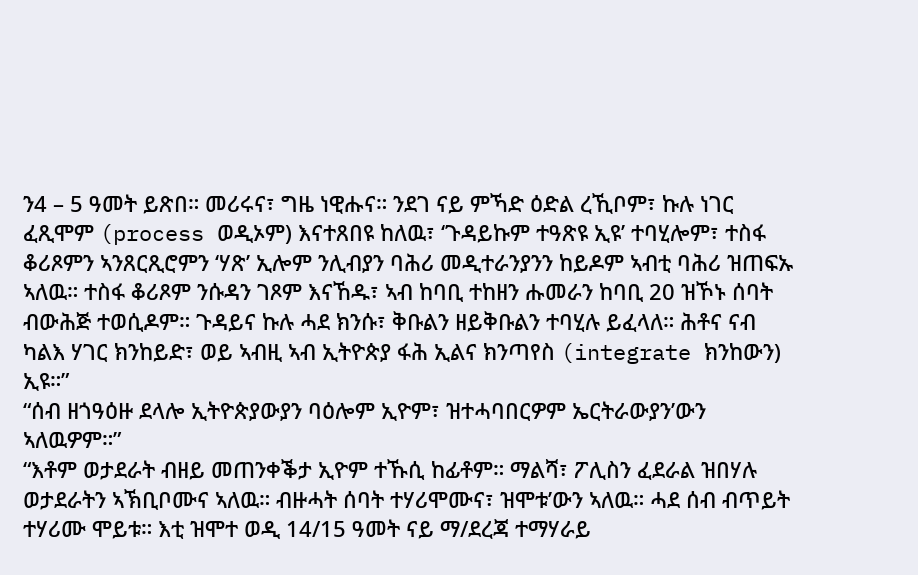ን4 – 5 ዓመት ይጽበ። መሪሩና፣ ግዜ ነዊሑና። ንደገ ናይ ምኻድ ዕድል ረኺቦም፣ ኩሉ ነገር ፈጺሞም (process ወዲኦም) እናተጸበዩ ከለዉ፣ ‘ጉዳይኩም ተዓጽዩ ኢዩ’ ተባሂሎም፣ ተስፋ ቆሪጾምን ኣንጸርጺሮምን ‘ሃጽ’ ኢሎም ንሊብያን ባሕሪ መዲተራንያንን ከይዶም ኣብቲ ባሕሪ ዝጠፍኡ ኣለዉ። ተስፋ ቆሪጾም ንሱዳን ገጾም እናኸዱ፣ ኣብ ከባቢ ተከዘን ሑመራን ከባቢ 20 ዝኾኑ ሰባት ብውሕጅ ተወሲዶም። ጉዳይና ኩሉ ሓደ ክንሱ፣ ቅቡልን ዘይቅቡልን ተባሂሉ ይፈላለ። ሕቶና ናብ ካልእ ሃገር ክንከይድ፣ ወይ ኣብዚ ኣብ ኢትዮጵያ ፋሕ ኢልና ክንጣየስ (integrate ክንከውን) ኢዩ።”
“ሰብ ዘጎዓዕዙ ደላሎ ኢትዮጵያውያን ባዕሎም ኢዮም፣ ዝተሓባበርዎም ኤርትራውያን’ውን ኣለዉዎም።”
“እቶም ወታደራት ብዘይ መጠንቀቕታ ኢዮም ተኹሲ ከፊቶም። ማልሻ፣ ፖሊስን ፈደራል ዝበሃሉ ወታደራትን ኣኽቢቦሙና ኣለዉ። ብዙሓት ሰባት ተሃሪሞሙና፣ ዝሞቱ’ውን ኣለዉ። ሓደ ሰብ ብጥይት ተሃሪሙ ሞይቱ። እቲ ዝሞተ ወዲ 14/15 ዓመት ናይ ማ/ደረጃ ተማሃራይ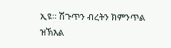ኢዩ። ሽጉጥን ብረትን ክምንጥል ዝኽእል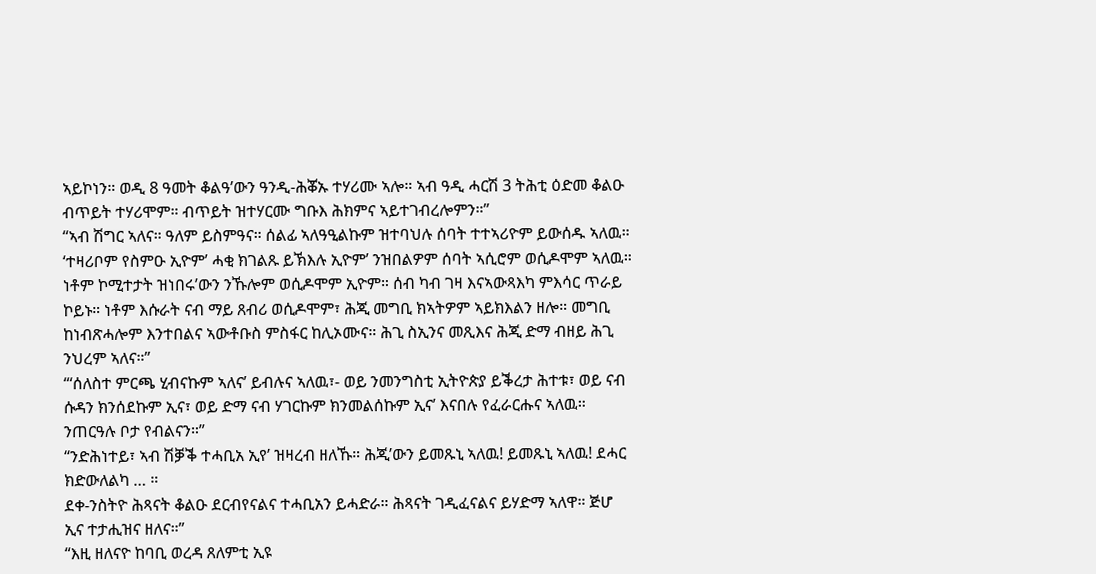ኣይኮነን። ወዲ 8 ዓመት ቆልዓ’ውን ዓንዲ-ሕቖኡ ተሃሪሙ ኣሎ። ኣብ ዓዲ ሓርሽ 3 ትሕቲ ዕድመ ቆልዑ ብጥይት ተሃሪሞም። ብጥይት ዝተሃርሙ ግቡእ ሕክምና ኣይተገብረሎምን።”
“ኣብ ሽግር ኣለና። ዓለም ይስምዓና። ሰልፊ ኣለዓዒልኩም ዝተባህሉ ሰባት ተተኣሪዮም ይውሰዱ ኣለዉ። ‘ተዛሪቦም የስምዑ ኢዮም’ ሓቂ ክገልጹ ይኽእሉ ኢዮም’ ንዝበልዎም ሰባት ኣሲሮም ወሲዶሞም ኣለዉ። ነቶም ኮሚተታት ዝነበሩ’ውን ንኹሎም ወሲዶሞም ኢዮም። ሰብ ካብ ገዛ እናኣውጻእካ ምእሳር ጥራይ ኮይኑ። ነቶም እሱራት ናብ ማይ ጸብሪ ወሲዶሞም፣ ሕጂ መግቢ ክኣትዎም ኣይክእልን ዘሎ። መግቢ ከነብጽሓሎም እንተበልና ኣውቶቡስ ምስፋር ከሊኦሙና። ሕጊ ስኢንና መጺእና ሕጂ ድማ ብዘይ ሕጊ ንህረም ኣለና።”
“‘ሰለስተ ምርጫ ሂብናኩም ኣለና’ ይብሉና ኣለዉ፣- ወይ ንመንግስቲ ኢትዮጵያ ይቕረታ ሕተቱ፣ ወይ ናብ ሱዳን ክንሰደኩም ኢና፣ ወይ ድማ ናብ ሃገርኩም ክንመልሰኩም ኢና’ እናበሉ የፈራርሑና ኣለዉ። ንጠርዓሉ ቦታ የብልናን።”
“ንድሕነተይ፣ ኣብ ሽቓቕ ተሓቢአ ኢየ’ ዝዛረብ ዘለኹ። ሕጂ’ውን ይመጹኒ ኣለዉ! ይመጹኒ ኣለዉ! ደሓር ክድውለልካ … ።
ደቀ-ንስትዮ ሕጻናት ቆልዑ ደርብየናልና ተሓቢአን ይሓድራ። ሕጻናት ገዲፈናልና ይሃድማ ኣለዋ። ጅሆ ኢና ተታሒዝና ዘለና።”
“እዚ ዘለናዮ ከባቢ ወረዳ ጸለምቲ ኢዩ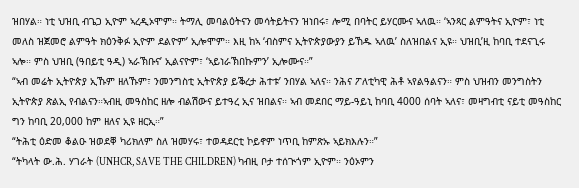ዝበሃል። ነቲ ህዝቢ ብጌጋ ኢዮም ኣረዲኦሞም። ትማሊ መባልዕትናን መሳትይትናን ዝነበሩ፣ ሎሚ በባትር ይሃርሙና ኣለዉ። ‘ኣንጻር ልምዓትና ኢዮም፣ ነቲ መለስ ዝጀመሮ ልምዓት ክዕንቅፉ ኢዮም ደልዮም’ ኢሎሞም። እዚ ከኣ ‘ብስምና ኢትዮጵያውያን ይኸዱ ኣለዉ’ ስለዝበልና ኢዩ። ህዝቢ’ዚ ከባቢ ተደናጊሩ ኣሎ። ምስ ህዝቢ (ዓበይቲ ዓዲ) ኣራኽቡና’ ኢልናዮም፣ ‘ኣይነራኽበኩምን’ ኢሎሙና።”
“ኣብ መሬት ኢትዮጵያ ኢኹም ዘለኹም፣ ንመንግስቲ ኢትዮጵያ ይቕረታ ሕተቱ’ ንበሃል ኣለና። ንሕና ፖለቲካዊ ሕቶ ኣየልዓልናን። ምስ ህዝብን መንግስትን ኢትዮጵያ ጽልኢ የብልናን።ኣብዚ መዓስከር ዘሎ ብልሽውና ይተዓረ ኢና ዝበልና። ኣብ መደበር ማይ-ዓይኒ ከባቢ 4000 ሰባት ኣለና፣ መዛግብቲ ናይቲ መዓስከር ግን ከባቢ 20,000 ከም ዘለና ኢዩ ዘርኢ።”
“ትሕቲ ዕድመ ቆልዑ ዝወደቐ ካሪክለም ስለ ዝመሃሩ፣ ተወዳደርቲ ኮይኖም ነጥቢ ከምጽኡ ኣይክእሉን።”
“ትካላት ው.ሕ. ሃገራት (UNHCR, SAVE THE CHILDREN) ካብዚ ቦታ ተሰጒጎም ኢዮም። ንዕኦምን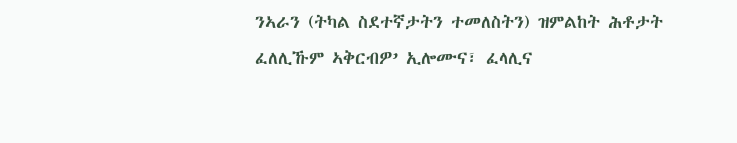ንኣራን (ትካል ስደተኛታትን ተመለስትን) ዝምልከት ሕቶታት ፈለሊኹም ኣቅርብዎ’ ኢሎሙና፣ ፈላሊና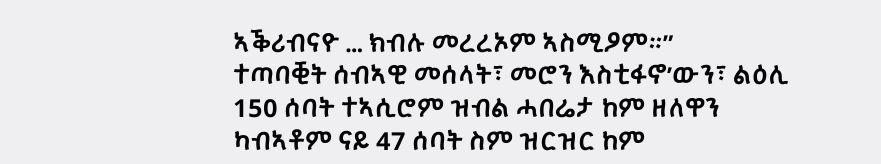ኣቕሪብናዮ … ክብሉ መረረኦም ኣስሚዖም።”
ተጣባቒት ሰብኣዊ መሰላት፣ መሮን እስቲፋኖ’ውን፣ ልዕሊ 150 ሰባት ተኣሲሮም ዝብል ሓበሬታ ከም ዘለዋን ካብኣቶም ናይ 47 ሰባት ስም ዝርዝር ከም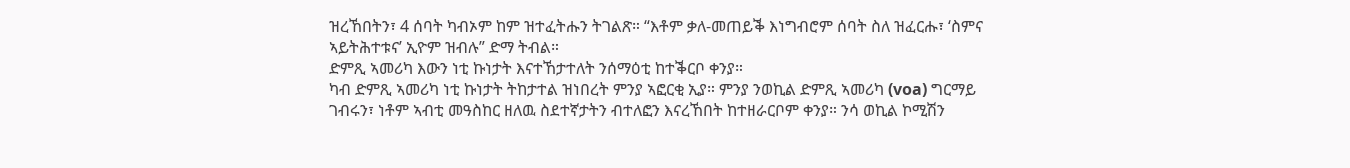ዝረኸበትን፣ 4 ሰባት ካብኦም ከም ዝተፈትሑን ትገልጽ። “እቶም ቃለ-መጠይቕ እነግብሮም ሰባት ስለ ዝፈርሑ፣ ‘ስምና ኣይትሕተቱና’ ኢዮም ዝብሉ” ድማ ትብል።
ድምጺ ኣመሪካ እውን ነቲ ኩነታት እናተኸታተለት ንሰማዕቲ ከተቕርቦ ቀንያ።
ካብ ድምጺ ኣመሪካ ነቲ ኩነታት ትከታተል ዝነበረት ምንያ ኣፎርቂ ኢያ። ምንያ ንወኪል ድምጺ ኣመሪካ (voa) ግርማይ ገብሩን፣ ነቶም ኣብቲ መዓስከር ዘለዉ ስደተኛታትን ብተለፎን እናረኸበት ከተዘራርቦም ቀንያ። ንሳ ወኪል ኮሚሽን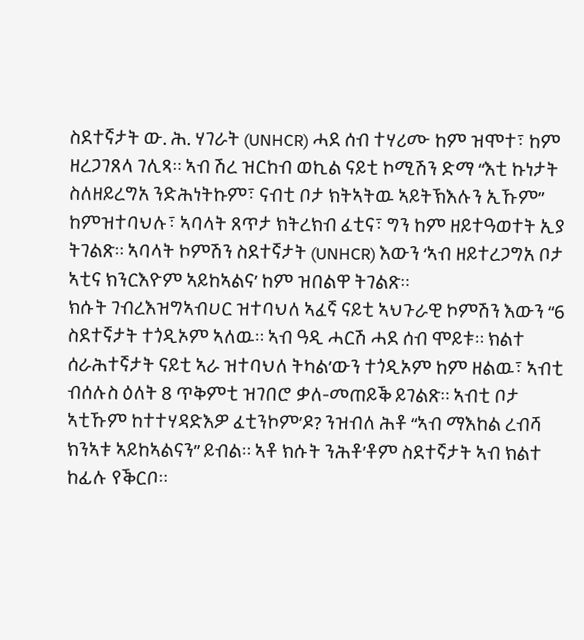ስደተኛታት ው. ሕ. ሃገራት (UNHCR) ሓደ ሰብ ተሃሪሙ ከም ዝሞተ፣ ከም ዘረጋገጸላ ገሊጻ። ኣብ ሽረ ዝርከብ ወኪል ናይቲ ኮሚሽን ድማ “እቲ ኩነታት ስለዘይረግአ ንድሕነትኩም፣ ናብቲ ቦታ ክትኣትዉ ኣይትኽእሉን ኢኹም” ከምዝተባህሉ፣ ኣባላት ጸጥታ ክትረክብ ፈቲና፣ ግን ከም ዘይተዓወተት ኢያ ትገልጽ። ኣባላት ኮምሽን ስደተኛታት (UNHCR) እውን ‘ኣብ ዘይተረጋግአ ቦታ ኣቲና ክንርእዮም ኣይከኣልና’ ከም ዝበልዋ ትገልጽ።
ክሱት ገብረእዝግኣብሀር ዝተባህለ ኣፈኛ ናይቲ ኣህጉራዊ ኮምሽን እውን “6 ስደተኛታት ተጎዲኦም ኣለዉ። ኣብ ዓዲ ሓርሽ ሓደ ሰብ ሞይቱ። ክልተ ሰራሕተኛታት ናይቲ ኣራ ዝተባህለ ትካል’ውን ተጎዲኦም ከም ዘልዉ፣ ኣብቲ ብሰሉስ ዕለት 8 ጥቅምቲ ዝገበሮ ቃለ-መጠይቕ ይገልጽ። ኣብቲ ቦታ ኣቲኹም ከተተሃዳድእዎ ፈቲንኮም’ዶ? ንዝብለ ሕቶ “ኣብ ማእከል ረብሻ ክንኣቱ ኣይከኣልናን” ይብል። ኣቶ ክሱት ንሕቶ’ቶም ስደተኛታት ኣብ ክልተ ከፊሉ የቕርቦ።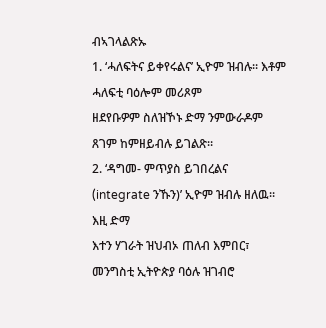ብኣገላልጽኡ
1. ‘ሓለፍትና ይቀየሩልና’ ኢዮም ዝብሉ። እቶም ሓለፍቲ ባዕሎም መሪጾም
ዘደየቡዎም ስለዝኾኑ ድማ ንምውራዶም ጸገም ከምዘይብሉ ይገልጽ።
2. ‘ዳግመ- ምጥያስ ይገበረልና (integrate ንኹን)’ ኢዮም ዝብሉ ዘለዉ። እዚ ድማ
እተን ሃገራት ዝህብኦ ጠለብ እምበር፣ መንግስቲ ኢትዮጵያ ባዕሉ ዝገብሮ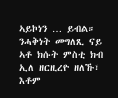ኣይኮነን … ይብል።
ንሓቅነት መግለጺ ናይ ኣቶ ክሱት ምስቲ ክብ ኢለ ዘርዚረዮ ዘለኹ፣ እቶም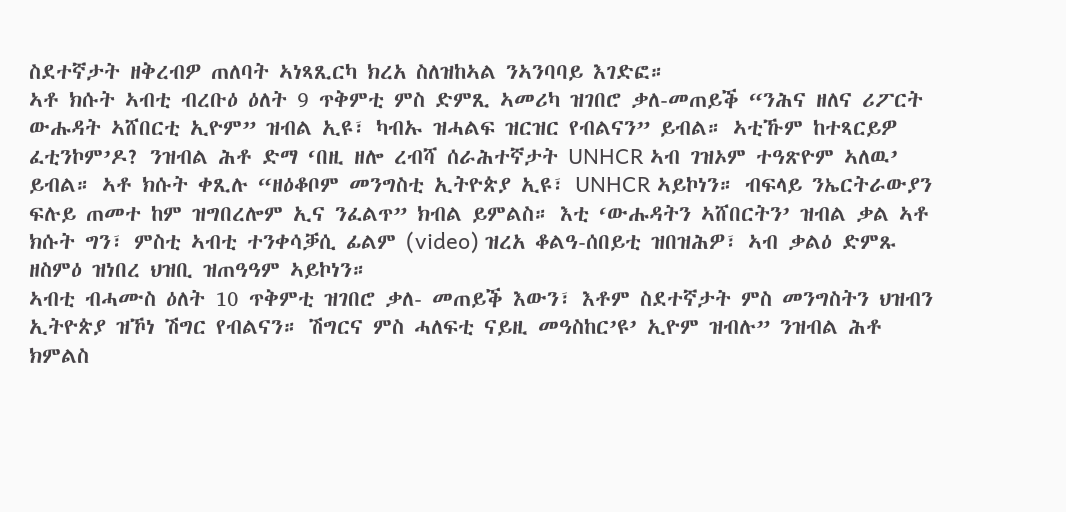ስደተኛታት ዘቅረብዎ ጠለባት ኣነጻጺርካ ክረአ ስለዝከኣል ንኣንባባይ እገድፎ።
ኣቶ ክሱት ኣብቲ ብረቡዕ ዕለት 9 ጥቅምቲ ምስ ድምጺ ኣመሪካ ዝገበሮ ቃለ-መጠይቕ “ንሕና ዘለና ሪፖርት ውሑዳት ኣሸበርቲ ኢዮም” ዝብል ኢዩ፣ ካብኡ ዝሓልፍ ዝርዝር የብልናን” ይብል። ኣቲኹም ከተጻርይዎ ፈቲንኮም’ዶ? ንዝብል ሕቶ ድማ ‘በዚ ዘሎ ረብሻ ሰራሕተኛታት UNHCR ኣብ ገዝኦም ተዓጽዮም ኣለዉ’ ይብል። ኣቶ ክሱት ቀጺሉ “ዘዕቆቦም መንግስቲ ኢትዮጵያ ኢዩ፣ UNHCR ኣይኮነን። ብፍላይ ንኤርትራውያን ፍሉይ ጠመተ ከም ዝግበረሎም ኢና ንፈልጥ” ክብል ይምልስ። እቲ ‘ውሑዳትን ኣሸበርትን’ ዝብል ቃል ኣቶ ክሱት ግን፣ ምስቲ ኣብቲ ተንቀሳቓሲ ፊልም (video) ዝረአ ቆልዓ-ሰበይቲ ዝበዝሕዎ፣ ኣብ ቃልዕ ድምጹ ዘስምዕ ዝነበረ ህዝቢ ዝጠዓዓም ኣይኮነን።
ኣብቲ ብሓሙስ ዕለት 10 ጥቅምቲ ዝገበሮ ቃለ- መጠይቕ እውን፣ እቶም ስደተኛታት ምስ መንግስትን ህዝብን ኢትዮጵያ ዝኾነ ሽግር የብልናን። ሽግርና ምስ ሓለፍቲ ናይዚ መዓስከር’ዩ’ ኢዮም ዝብሉ” ንዝብል ሕቶ ክምልስ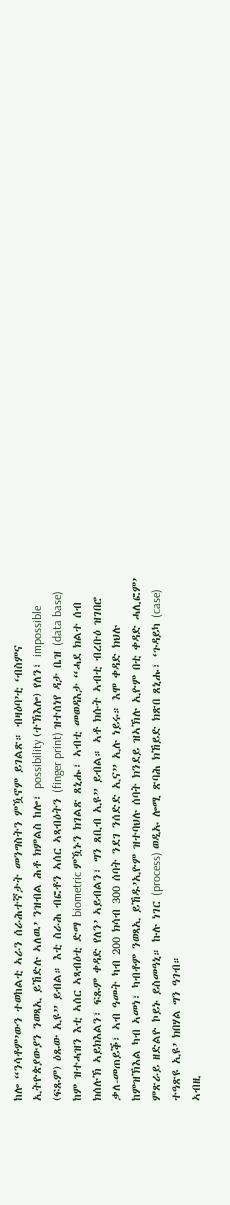ከሎ “ንሳቶም’ውን ተወከልቲ ኣራን ሰራሕተኛታት መንግስትን ምዃኖም ይገልጽ። ብዛዕባ’ቲ ‘ብስምና ኢትዮጵያውያን ንወጻኢ ይኸድሉ ኣለዉ’ ንዝብል ሕቶ ክምልስ ከሎ፣ possibility (ተኽእሎ) የለን፣ impossible (ፍጹም) ዕጹው ኢዩ” ይብል። እቲ ስራሕ ብፎቶን ኣሰር ኣጻብዕትን (finger print) ዝተሰነየ ዳታ ቤዝ (data base) ከም ዝተሓዝን እቲ ኣሰር ኣጻብዕቲ ድማ biometric ምዃኑን ክገልጽ ጸኒሑ፣ ኣብቲ መወዳእታ “ሓደ ክልተ ሰብ ክሰሉኽ ኣይክእልን፣ ፍጹም ቀዳድ የለን’ ኣይብልን፣ ግን ጸቢብ ኢዩ” ይብል። ኣቶ ክሱት ኣብቲ ብረቡዕ ዝገበሮ ቃለ-መጠይቕ፣ ኣብ ዓመት ካብ 200 ክሳብ 300 ሰባት ንደገ ንሰድድ ኢና” ኢሉ ነይሩ። እሞ ቀዳድ ክህሉ ከምዝኽእል ካብ ኣመነ፣ ካብቶም ንወጻኢ ይኸዱ’ኢዮም ዝተባህሉ ሰባት ክንደይ ዝኣኽሉ ኢዮም በቲ ቀዳድ ሓሊፎም’ ምጽራይ ዘድልዮ ኮይኑ ይስመዓኒ። ኩሉ ነገር (process) ወዲኡ ሎሚ ጽባሕ ክኸይድ ክጽበ ጸኒሑ፣ ‘ጉዳይካ (case) ተዓጽዩ ኢዩ’ ክበሃል ግን ዓገብ።
ኣብዚ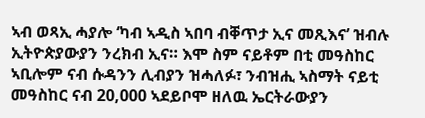ኣብ ወጻኢ ሓያሎ ‘ካብ ኣዲስ ኣበባ ብቐጥታ ኢና መጺእና’ ዝብሉ ኢትዮጵያውያን ንረክብ ኢና። እሞ ስም ናይቶም በቲ መዓስከር ኣቢሎም ናብ ሱዳንን ሊብያን ዝሓለፉ፣ ንብዝሒ ኣስማት ናይቲ መዓስከር ናብ 20,000 ኣደይቦሞ ዘለዉ ኤርትራውያን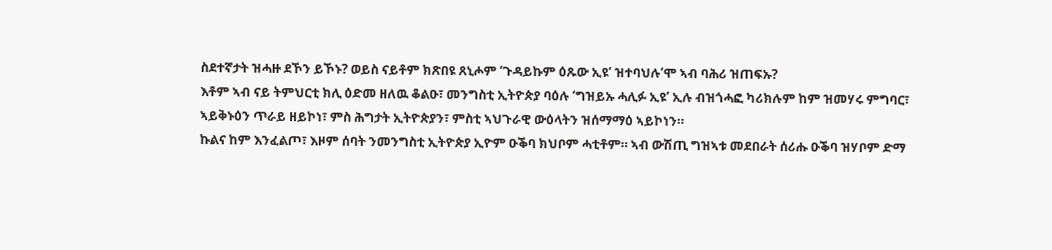ስደተኛታት ዝሓዙ ደኾን ይኾኑ? ወይስ ናይቶም ክጽበዩ ጸኒሖም ‘ጉዳይኩም ዕጹው ኢዩ’ ዝተባህሉ’ሞ ኣብ ባሕሪ ዝጠፍኡ?
እቶም ኣብ ናይ ትምህርቲ ክሊ ዕድመ ዘለዉ ቆልዑ፣ መንግስቲ ኢትዮጵያ ባዕሉ ‘ግዝይኡ ሓሊፉ ኢዩ’ ኢሉ ብዝጎሓፎ ካሪክሉም ከም ዝመሃሩ ምግባር፣ ኣይቅኑዕን ጥራይ ዘይኮነ፣ ምስ ሕግታት ኢትዮጵያን፣ ምስቲ ኣህጉራዊ ውዕላትን ዝሰማማዕ ኣይኮነን።
ኩልና ከም እንፈልጦ፣ እዞም ሰባት ንመንግስቲ ኢትዮጵያ ኢዮም ዑቕባ ክህቦም ሓቲቶም። ኣብ ውሽጢ ግዝኣቱ መደበራት ሰሪሑ ዑቕባ ዝሃቦም ድማ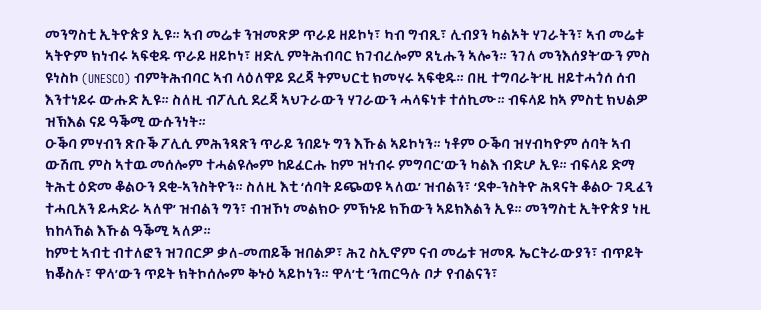መንግስቲ ኢትዮጵያ ኢዩ። ኣብ መሬቱ ንዝመጽዎ ጥራይ ዘይኮነ፣ ካብ ግብጺ፣ ሊብያን ካልኦት ሃገራትን፣ ኣብ መሬቱ ኣትዮም ክነብሩ ኣፍቂዱ ጥራይ ዘይኮነ፣ ዘድሊ ምትሕብባር ክገብረሎም ጸኒሑን ኣሎን። ንገለ መንእሰያት’ውን ምስ ዩነስኮ (UNESCO) ብምትሕብባር ኣብ ላዕለዋይ ደረጃ ትምህርቲ ክመሃሩ ኣፍቂዱ። በዚ ተግባራት’ዚ ዘይተሓጎሰ ሰብ እንተነይሩ ውሑድ ኢዩ። ስለዚ ብፖሊሲ ደረጃ ኣህጉራውን ሃገራውን ሓላፍነቱ ተሰኪሙ። ብፍላይ ከኣ ምስቲ ክህልዎ ዝኽእል ናይ ዓቕሚ ውሱንነት።
ዑቕባ ምሃብን ጽቡቕ ፖሊሲ ምሕንጻጽን ጥራይ ንበይኑ ግን እኹል ኣይኮነን። ነቶም ዑቕባ ዝሃብካዮም ሰባት ኣብ ውሽጢ ምስ ኣተዉ መሰሎም ተሓልዩሎም ከይፈርሑ ከም ዝነብሩ ምግባር’ውን ካልእ ብድሆ ኢዩ። ብፍላይ ድማ ትሕቲ ዕድመ ቆልዑን ደቂ-ኣንስትዮን። ስለዚ እቲ ‘ሰባት ይጭወዩ ኣለዉ’ ዝብልን፣ ‘ደቀ-ንስትዮ ሕጻናት ቆልዑ ገዲፈን ተሓቢአን ይሓድራ ኣለዋ’ ዝብልን ግን፣ ብዝኾነ መልክዑ ምኽኑይ ክኸውን ኣይክእልን ኢዩ። መንግስቲ ኢትዮጵያ ነዚ ክከላኸል እኹል ዓቕሚ ኣለዎ።
ከምቲ ኣብቲ ብተለፎን ዝገበርዎ ቃለ-መጠይቕ ዝበልዎ፣ ሕጊ ስኢኖም ናብ መሬቱ ዝመጹ ኤርትራውያን፣ ብጥይት ክቖስሉ፣ ዋላ’ውን ጥይት ክትኮሰሎም ቅኑዕ ኣይኮነን። ዋላ’ቲ ‘ንጠርዓሉ ቦታ የብልናን፣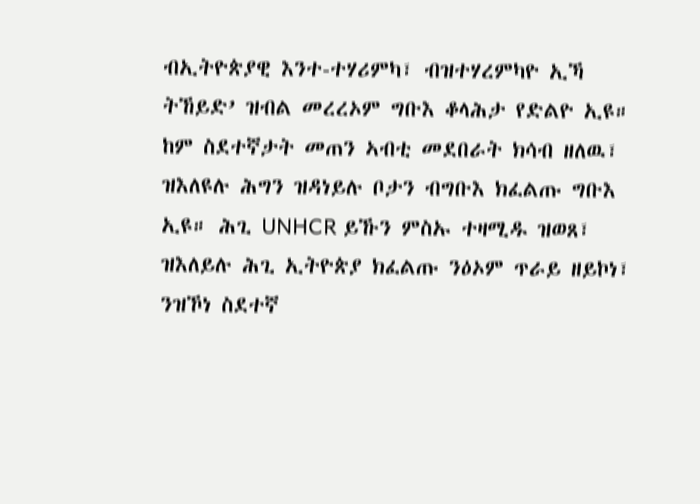ብኢትዮጵያዊ እንተ-ተሃሪምካ፣ ብዝተሃረምካዮ ኢኻ ትኸይድ’ ዝብል መረረኦም ግቡእ ቆላሕታ የድልዮ ኢዩ። ከም ስደተኛታት መጠን ኣብቲ መደበራት ክሳብ ዘለዉ፣ ዝእለዩሉ ሕግን ዝዳነይሉ ቦታን ብግቡእ ክፈልጡ ግቡእ ኢዩ። ሕጊ UNHCR ይኹን ምስኡ ተዛሚዱ ዝወጸ፣ ዝእለይሉ ሕጊ ኢትዮጵያ ክፈልጡ ንዕኦም ጥራይ ዘይኮነ፣ ንዝኾነ ስደተኛ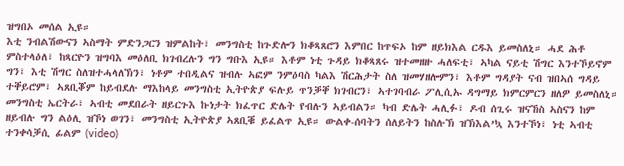ዝግበኦ መሰል ኢዩ።
እቲ ንብልሽውናን ኣስማት ምድንጋርን ዝምልከት፣ መንግስቲ ከጉድሎን ክቆጻጸሮን እምበር ከጥፍኦ ከም ዘይክእል ርዱእ ይመስለኒ። ሓደ ሕቶ ምስተላዕለ፣ ከጻርዮን ዝግባእ መዕለቢ ክገብረሉን ግን ግቡእ ኢዩ። እቶም ነቲ ጉዳይ ክቆጻጸሩ ዝተመዘዙ ሓለፍቲ፣ ኣካል ናይቲ ሽግር እንተኾይኖም ግን፣ እቲ ሽግር ስለዝተሓላለኽን፣ ነቶም ተበዲልና ዝብሉ ኣፎም ንምዕባስ ካልእ ሽርሕታት ስለ ዝመሃዘሎምን፣ እቶም ግዳያት ናብ ዝበኣሰ ግዳይ ተቐይሮም፣ ኣጸቢቖም ከይብደሉ ማእከላይ መንግስቲ ኢትዮጵያ ፍሉይ ጥንቓቐ ክገብርን፣ ኣተገባብራ ፖሊሲኡ ዳግማይ ክምርምርን ዘለዎ ይመስለኒ።
መንግስቲ ኤርትራ፣ ኣብቲ መደበራት ዘይርጉእ ኩነታት ክፈጥር ድሌት የብሉን ኣይብልን። ካብ ድሌት ሓሊፉ፣ ዶብ ሰጊሩ ዝናኸስ ኣስናን ከም ዘይብሉ ግን ልዕሊ ዝኾነ ወገን፣ መንግስቲ ኢትዮጵያ ኣጸቢቑ ይፈልጥ ኢዩ። ውልቀ-ሰባትን ሰለይትን ከስሉኽ ዝኽእል’ኳ እንተኾነ፣ ነቲ ኣብቲ ተንቀሳቓሲ ፊልም (video)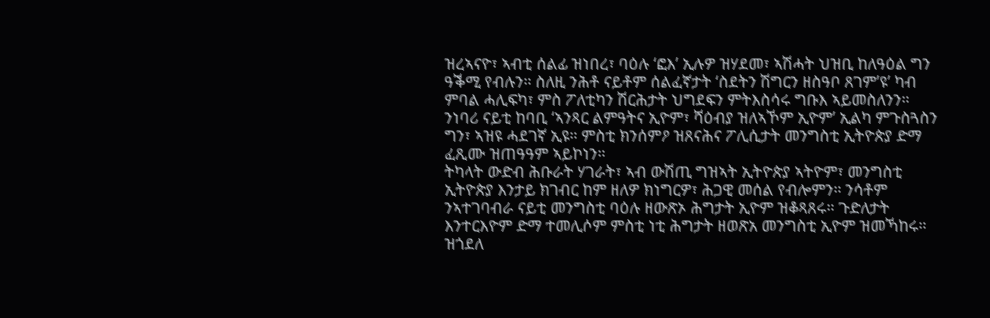ዝረኣናዮ፣ ኣብቲ ሰልፊ ዝነበረ፣ ባዕሉ ‘ፎእ’ ኢሉዎ ዝሃደመ፣ ኣሽሓት ህዝቢ ከለዓዕል ግን ዓቕሚ የብሉን። ስለዚ ንሕቶ ናይቶም ሰልፈኛታት ‘ስደትን ሽግርን ዘስዓቦ ጸገም’ዩ’ ካብ ምባል ሓሊፍካ፣ ምስ ፖለቲካን ሽርሕታት ህግደፍን ምትእስሳሩ ግቡእ ኣይመስለንን።
ንነባሪ ናይቲ ከባቢ ‘ኣንጻር ልምዓትና ኢዮም፣ ሻዕብያ ዝለኣኾም ኢዮም’ ኢልካ ምጉስጓስን ግን፣ ኣዝዩ ሓደገኛ ኢዩ። ምስቲ ክንሰምዖ ዝጸናሕና ፖሊሲታት መንግስቲ ኢትዮጵያ ድማ ፈጺሙ ዝጠዓዓም ኣይኮነን።
ትካላት ውድብ ሕቡራት ሃገራት፣ ኣብ ውሽጢ ግዝኣት ኢትዮጵያ ኣትዮም፣ መንግስቲ ኢትዮጵያ እንታይ ክገብር ከም ዘለዎ ክነግርዎ፣ ሕጋዊ መሰል የብሎምን። ንሳቶም ንኣተገባብራ ናይቲ መንግስቲ ባዕሉ ዘውጽኦ ሕግታት ኢዮም ዝቆጻጸሩ። ጉድለታት እንተርእዮም ድማ ተመሊሶም ምስቲ ነቲ ሕግታት ዘወጽአ መንግስቲ ኢዮም ዝመኻከሩ። ዝጎደለ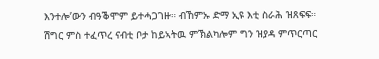እንተሎ’ውን ብዓቕሞም ይተሓጋገዙ። ብኸምኡ ድማ ኢዩ እቲ ስራሕ ዝጸፍፍ። ሽግር ምስ ተፈጥረ ናብቲ ቦታ ከይኣትዉ ምኽልካሎም ግን ዝያዳ ምጥርጣር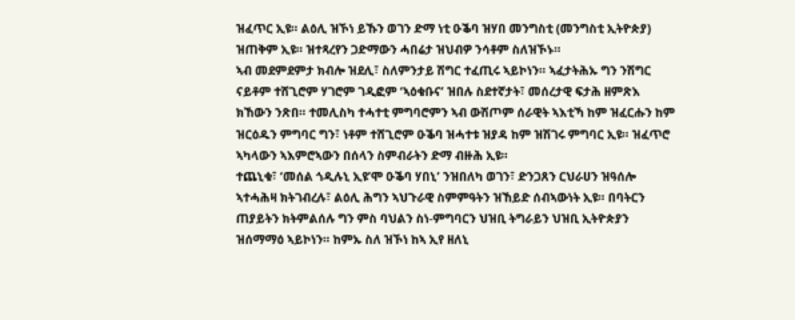ዝፈጥር ኢዩ። ልዕሊ ዝኾነ ይኹን ወገን ድማ ነቲ ዑቕባ ዝሃበ መንግስቲ (መንግስቲ ኢትዮጵያ) ዝጠቅም ኢዩ። ዝተጻረየን ጋድማውን ሓበሬታ ዝህብዎ ንሳቶም ስለዝኾኑ።
ኣብ መደምደምታ ክብሎ ዝደሊ፣ ስለምንታይ ሽግር ተፈጢሩ ኣይኮነን። ኣፈታትሕኡ ግን ንሽግር ናይቶም ተሸጊሮም ሃገሮም ገዲፎም ‘ኣዕቁቡና’ ዝበሉ ስደተኛታት፣ መሰረታዊ ፍታሕ ዘምጽእ ክኸውን ንጽበ። ተመሊስካ ተሓተቲ ምግባሮምን ኣብ ውሽጦም ሰራዊት ኣእቲኻ ከም ዝፈርሑን ከም ዝርዕዱን ምግባር ግን፣ ነቶም ተሸጊሮም ዑቕባ ዝሓተቱ ዝያዳ ከም ዝሽገሩ ምግባር ኢዩ። ዝፈጥሮ ኣካላውን ኣእምሮኣውን በሰላን ስምብራትን ድማ ብዙሕ ኢዩ።
ተጨኒቁ፣ ‘መሰል ጎዲሉኒ ኢዩ’ሞ ዑቕባ ሃበኒ’ ንዝበለካ ወገን፣ ድንጋጸን ርህራሀን ዝዓሰሎ ኣተሓሕዛ ክትገብረሉ፣ ልዕሊ ሕግን ኣህጉራዊ ስምምዓትን ዝኸይድ ሰብኣውነት ኢዩ። በባትርን ጠያይትን ክትምልሰሉ ግን ምስ ባህልን ስነ-ምግባርን ህዝቢ ትግራይን ህዝቢ ኢትዮጵያን ዝሰማማዕ ኣይኮነን። ከምኡ ስለ ዝኾነ ከኣ ኢየ ዘለኒ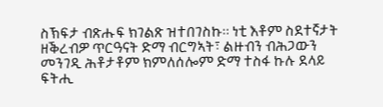ስኽፍታ ብጽሑፍ ክገልጽ ዝተበገስኩ። ነቲ እቶም ስደተኛታት ዘቕረብዎ ጥርዓናት ድማ ብርግኣት፣ ልዙብን ብሕጋውን መንገዲ ሕቶታቶም ክምለሰሎም ድማ ተስፋ ኩሉ ደላይ ፍትሒ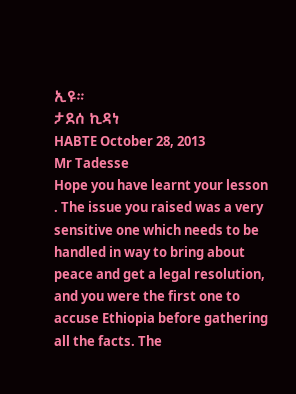ኢዩ።
ታደሰ ኪዳነ
HABTE October 28, 2013
Mr Tadesse
Hope you have learnt your lesson . The issue you raised was a very sensitive one which needs to be handled in way to bring about peace and get a legal resolution, and you were the first one to accuse Ethiopia before gathering all the facts. The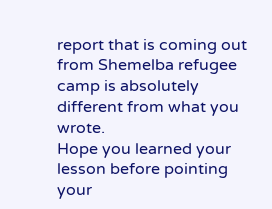report that is coming out from Shemelba refugee camp is absolutely different from what you wrote.
Hope you learned your lesson before pointing your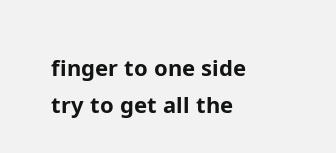finger to one side try to get all the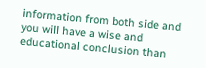information from both side and you will have a wise and educational conclusion than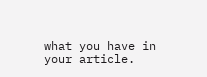what you have in your article.